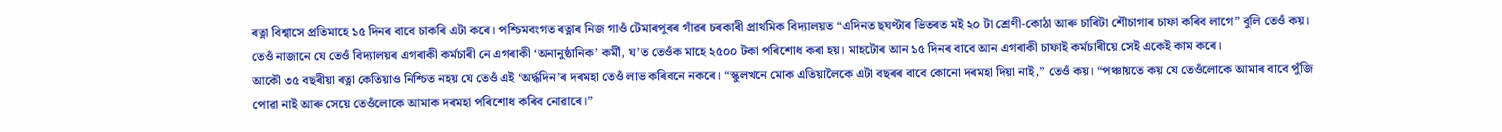ৰত্না বিশ্বাসে প্ৰতিমাহে ১৫ দিনৰ বাবে চাকৰি এটা কৰে। পশ্চিমবংগত ৰত্নাৰ নিজ গাওঁ টেমাৰপুৰৰ গাঁৱৰ চৰকাৰী প্ৰাথমিক বিদ্যালয়ত “এদিনত ছঘণ্টাৰ ভিতৰত মই ২০ টা শ্ৰেণী-কোঠা আৰু চাৰিটা শৌচাগাৰ চাফা কৰিব লাগে” বুলি তেওঁ কয়। তেওঁ নাজানে যে তেওঁ বিদ্যালয়ৰ এগৰাকী কৰ্মচাৰী নে এগৰাকী ‘অনানুষ্ঠানিক’ কৰ্মী, য’ত তেওঁক মাহে ২৫০০ টকা পৰিশোধ কৰা হয়। মাহটোৰ আন ১৫ দিনৰ বাবে আন এগৰাকী চাফাই কৰ্মচাৰীয়ে সেই একেই কাম কৰে।
আকৌ ৩৫ বছৰীয়া ৰত্না কেতিয়াও নিশ্চিত নহয় যে তেওঁ এই ‘অৰ্দ্ধদিন’ৰ দৰমহা তেওঁ লাভ কৰিবনে নকৰে। “স্কুলখনে মোক এতিয়ালৈকে এটা বছৰৰ বাবে কোনো দৰমহা দিয়া নাই,” তেওঁ কয়। “পঞ্চায়তে কয় যে তেওঁলোকে আমাৰ বাবে পুঁজি পোৱা নাই আৰু সেয়ে তেওঁলোকে আমাক দৰমহা পৰিশোধ কৰিব নোৱাৰে।”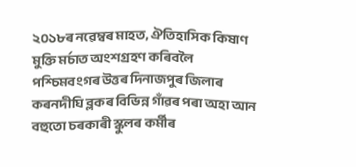২০১৮ৰ নৱেম্বৰ মাহত, ঐতিহাসিক কিষাণ মুক্তি মৰ্চাত অংশগ্ৰহণ কৰিবলৈ পশ্চিমবংগৰ উত্তৰ দিনাজপুৰ জিলাৰ কৰনদীঘি ব্লকৰ বিভিন্ন গাঁৱৰ পৰা অহা আন বহুতো চৰকাৰী স্কুলৰ কৰ্মীৰ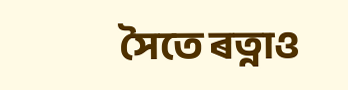সৈতে ৰত্নাও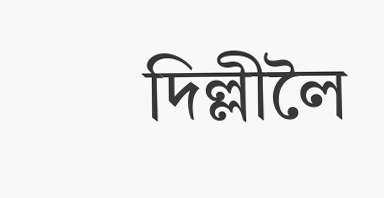দিল্লীলৈ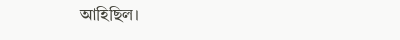আহিছিল।